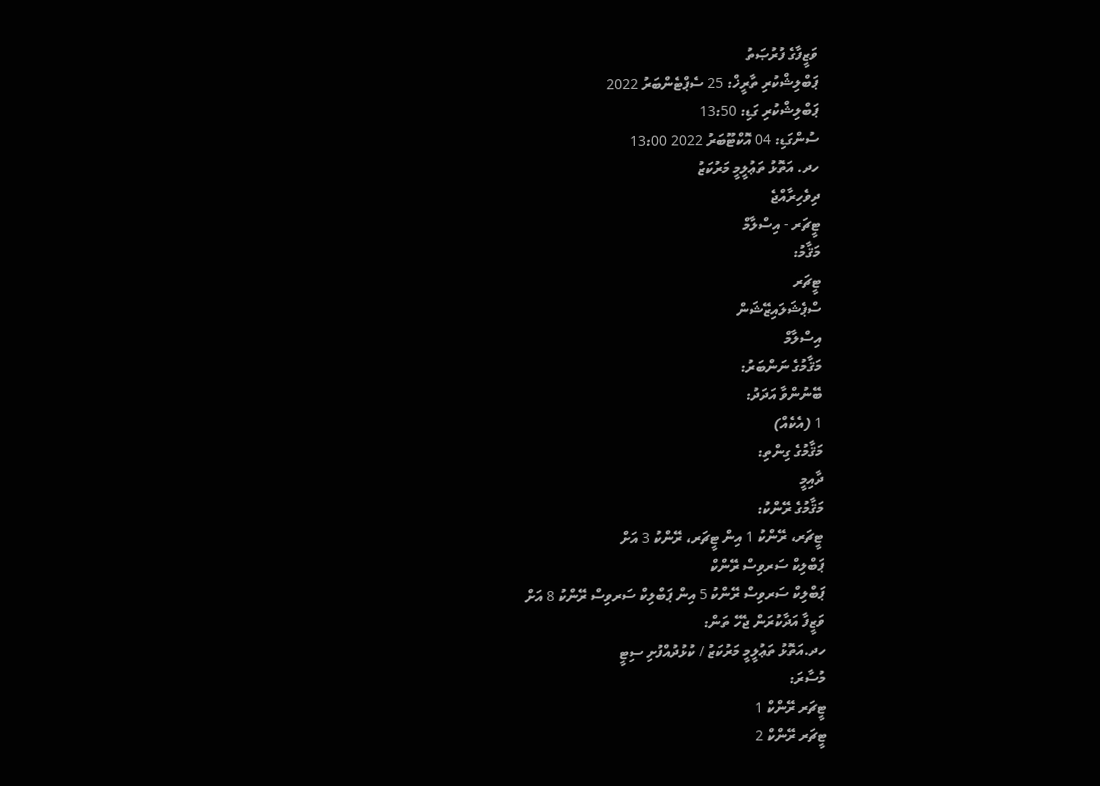ވަޒީފާގެ ފުރުޞަތު
ޕަބްލިޝްކުރި ތާރީޚް: 25 ސެޕްޓެންބަރު 2022
ޕަބްލިޝްކުރި ގަޑި: 13:50
ސުންގަޑި: 04 އޮކްޓޫބަރު 2022 13:00
ހދ. އަތޮޅު ތަޢުލީމީ މަރުކަޒު
ދިވެހިރާއްޖެ
ޓީޗަރ - އިސްލާމް
މަޤާމު:
ޓީޗަރ
ސްޕެޝަލައިޒޭޝަން
އިސްލާމް
މަޤާމުގެ ނަންބަރު:
ބޭނުންވާ އަދަދު:
1 (އެކެއް)
މަޤާމުގެ ގިންތި:
ދާއިމީ
މަޤާމުގެ ރޭންކު:
ޓީޗަރ، ރޭންކު 1 އިން ޓީޗަރ، ރޭންކު 3 އަށް
ޕަބްލިކް ސަރވިސް ރޭންކް
ޕަބްލިކް ސަރވިސް ރޭންކު 5 އިން ޕަބްލިކް ސަރވިސް ރޭންކު 8 އަށް
ވަޒީފާ އަދާކުރަން ޖެހޭ ތަން:
ހދ.އަތޮޅު ތަޢުލީމީ މަރުކަޒު / ކުޅުދުއްފުށި ސިޓީ
މުސާރަ:
ޓީޗަރ ރޭންކް 1
ޓީޗަރ ރޭންކް 2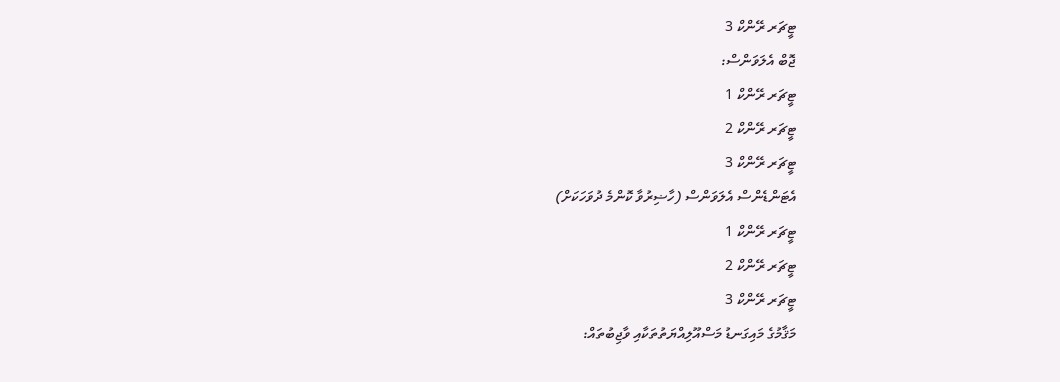ޓީޗަރ ރޭންކް 3
ޖޮބް އެލަވަންސް:
ޓީޗަރ ރޭންކް 1
ޓީޗަރ ރޭންކް 2
ޓީޗަރ ރޭންކް 3
އެޓަންޑެންސް އެލަވަންސް (ހާޟިރުވާ ކޮންމެ ދުވަހަކަށް)
ޓީޗަރ ރޭންކް 1
ޓީޗަރ ރޭންކް 2
ޓީޗަރ ރޭންކް 3
މަޤާމުގެ މައިގަނޑު މަސްއޫލިއްޔަތުތަކާއި ވާޖިބުތައް: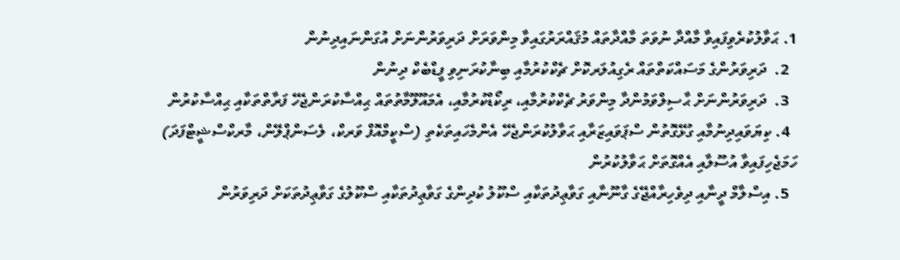1. ޙަވާލުކުރެވިފައިވާ މާއްދާ ނުވަތަ މާއްދާތައް މުޤައްރަރުގައިވާ މިންވަރަށް ދަރިވަރުންނަށް އުގަންނައިދިނުން
  2.  ދަރިވަރުންގެ މަސައްކަތްތައް ރެގިއުލަރކޮށް ޗެކްކުރުމާއި ބިނާކުރަނިވި ފީޑްބެކް ދިނުން
  3.  ދަރިވަރުންނަށް ޙާސިލްވަމުންދާ މިންވަރު ޗެކްކުރުމާއި، ރިކޯޑްކުރުމާއި، އެމައޫލޫމާތުތައް ޙިއްސާކުރަންޖެހޭ ފަރާތްތަކާއި ޙިއްސާކުރުން
  4. ކިޔަވައިދިނުމާއި ގުޅޭގޮތުން ސްޕަވައިޒަރާއި ޙަވާލުކުރަންޖެހޭ އެންމެހައިތަކެތި (ސްކީމްއޮފް ވަރކް، ލެސަންޕްލޭން، މާރކްސްޝީޓްފަދަ) ހަމަޖެހިފައިވާ އުސޫލާއި އެއްގޮތަށް ޙަވާލުކުރުން
  5. އިސްލާމް ދީނާއި ދިވެހިރާއްޖޭގެ ގާނޫނާއި ގަވާޢިދުތަކާއި ސްކޫލު ކުދިންގެ ގަވާޢިދުތަކާއި ސްކޫލުގެ ގަވާޢިދުތަކަށް ދަރިވަރުން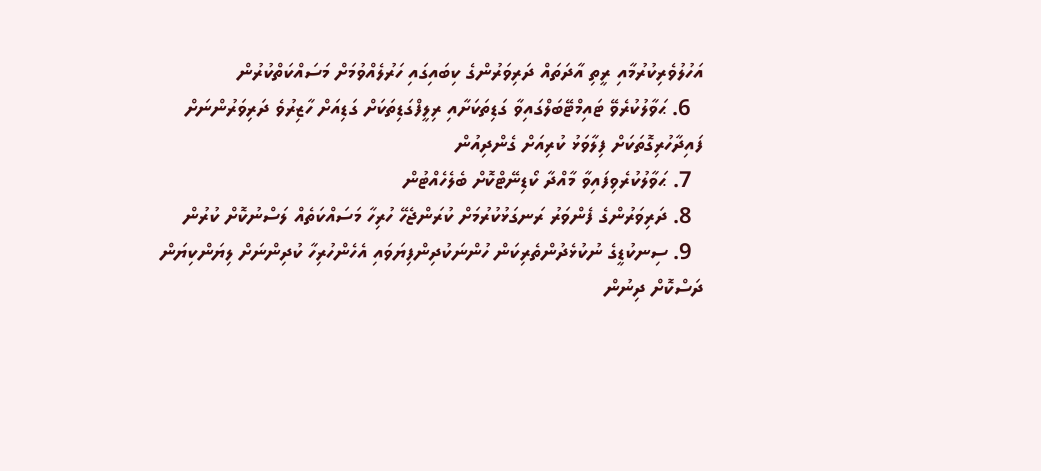އަހުލުވެރިކުރުމާއި ރީތި އާދަތައް ދަރިވަރުންގެ ކިބައިގައި ހަރުލެއްވުމަށް މަސައްކަތްކުރުން
  6. ޙަވާލުކުރެވޭ ޓައިމްޓޭބަލްގައިވާ ގަޑިތަކަށާއި ރިލީފްގަޑިތަކަށް ގަޑިއަށް ހާޒިރުވެ ދަރިވަރުންނަށް ފައިދާހުރިގޮތަކަށް ފިލާވަޅު ކުރިއަށް ގެންދިއުން
  7. ޙަވާލުކުރެވިފައިވާ މާއްދާ ކޯޑިނޭޓްކޮށް ބެލެހެއްޓުން
  8. ދަރިވަރުންގެ ފެންވަރު ރަނގަޅުކުރުމަށް ކުރަންޖެހޭ ހުރިހާ މަސައްކަތެއް ލަސްނުކޮށް ކުރުން
  9. ސިނކުޑީގެ ނުކުޅެދުންތެރިކަން ހުންނަކުދިންފިޔަވައި އެހެންހުރިހާ ކުދިންނަށް ލިޔަންކިޔަން ދަސްކޮށް ދިނުން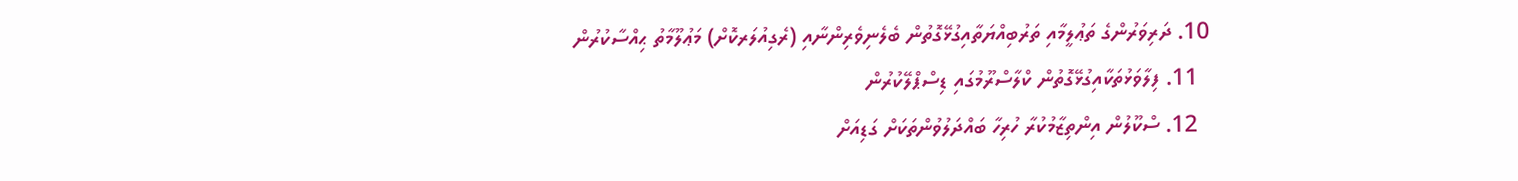10. ދަރިވަރުންގެ ތަޢުލީމާއި ތަރުބިއްޔަތާއިގުޅޭގޮތުން ބެލެނިވެރިންނާއި (ރެގިއުލަރކޮށް) މަޢުލޫމާތު ޙިއްސާކުރުން
  11. ފިލާވަޅުތަކާއިގުޅޭގޮތުން ކްލާސްރޫމުގައި ޑިސްޕްލޭކުރުން
  12. ސްކޫލުން އިންތިޒާމުކުރާ ހުރިހާ ބައްދަލުވުންތަކަށް ގަޑިއަށް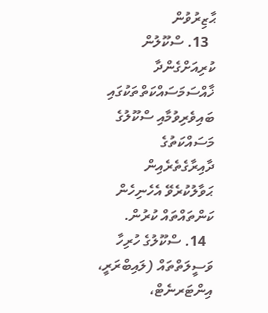ޙާޒިރުވުން
  13. ސްކޫލުން ކުރިއަށްގެންދާ ޚާއްސަމަސައްކަތްތަކުގައި ބައިވެރިވުމާއި ސްކޫލުގެ މަސައްކަތުގެ ދާއިރާގެތެރެއިން ޙަވާލުކުރެވޭ އެހެނިހެން ކަންތައްތައް ކުރުން.
  14. ސްކޫލުގެ ހުރިހާ ވަސީލަތްތައް (ލައިބްރަރީ، އިންޓަރނެޓް،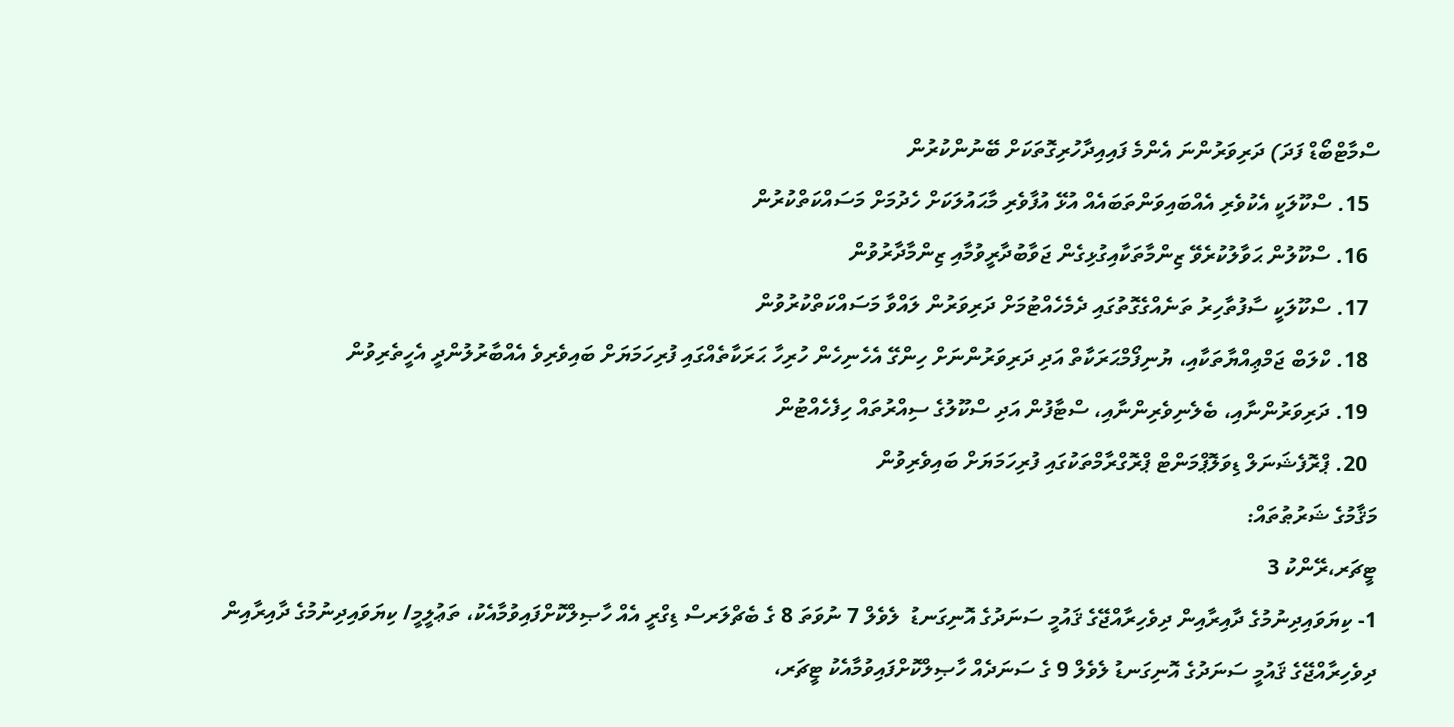ސްމާޓްބޯޑް ފަދަ) ދަރިވަރުންނަ އެންމެ ފައިއިދާހުރިގޮތަކަށް ބޭނުންކުރުން
  15. ސްކޫލަކީ އެކުވެރި އެއްބައިވަންތަބައެއް އުޅޭ އުފާވެރި މާޙައުލަކަށް ހެދުމަށް މަސައްކަތްކުރުން
  16. ސްކޫލުން ޙަވާލުކުރެވޭ ޒިންމާތަކާއިގުޅިގެން ޖަވާބުދާރީވުމާއި ޒިންމާދާރުވުން
  17. ސްކޫލަކީ ސާފުތާހިރު ތަނެއްގެގޮތުގައި ދެމެހެއްޓުމަށް ދަރިވަރުން ލައްވާ މަސައްކަތްކުރުވުން
  18. ކްލަބް ޖަމްޢިއްޔާތަކާއި، ޔުނިފޯމްޙަރަކާތް އަދި ދަރިވަރުންނަށް ހިންގޭ އެހެނިހެން ހުރިހާ ޙަރަކާތެއްގައި ފުރިހަމަޔަށް ބައިވެރިވެ އެއްބާރުލުންދީ އެހީތެރިވުން
  19. ދަރިވަރުންނާއި، ބެލެނިވެރިންނާއި، ސްޓާފުން އަދި ސްކޫލުގެ ސިއްރުތައް ހިފެހެއްޓުން
  20. ޕްރޮފެޝަނަލް ޑިވަލޮޕްމަންޓް ޕްރޮގްރާމްތަކުގައި ފުރިހަމަޔަށް ބައިވެރިވުން
މަޤާމުގެ ޝަރުޠުތައް:
ޓީޗަރ،ރޭންކު 3
1- ކިޔަވައިދިނުމުގެ ދާއިރާއިން ދިވެހިރާއްޖޭގެ ޤައުމީ ސަނަދުގެ އޮނިގަނޑު  ލެވެލް 7 ނުވަތަ 8 ގެ ބެޗްލަރސް ޑިގްރީ އެއް ހާޞިލްކޮށްފައިވުމާއެކު، ތަޢުލީމީ/ ކިޔަވައިދިނުމުގެ ދާއިރާއިން ދިވެހިރާއްޖޭގެ ޤައުމީ ސަނަދުގެ އޮނިގަނޑު ލެވެލް 9 ގެ ސަނަދެއް ހާޞިލްކޮށްފައިވުމާއެކު ޓީޗަރ،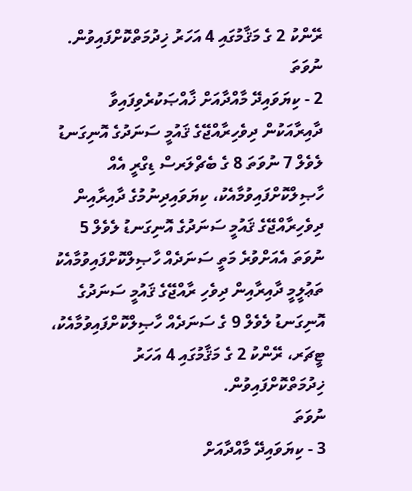ރޭންކު 2 ގެ މަޤާމުގައި 4 އަހަރު ޚިދުމަތްކޮށްފައިވުން.
ނުވަތަ
2 - ކިޔަވައިދޭ މާއްދާއަށް ޚާއްޞަކުރެވިފައިވާ ދާއިރާއަކުން ދިވެހިރާއްޖޭގެ ޤައުމީ ސަނަދުގެ އޮނިގަނޑު ލެވެލް 7 ނުވަތަ 8 ގެ ބެޗްލަރސް ޑިގްރީ އެއް ހާޞިލްކޮށްފައިވުމާއެކު، ކިޔަވައިދިނުމުގެ ދާއިރާއިން ދިވެހިރާއްޖޭގެ ޤައުމީ ސަނަދުގެ އޮނިގަނޑު ލެވެލް 5 ނުވަތަ އެއަށްވުރެ މަތީ ސަނަދެއް ހާޞިލްކޮށްފައިވުމާއެކު ތަޢުލީމީ ދާއިރާއިން ދިވެހި ރާއްޖޭގެ ޤައުމީ ސަނަދުގެ އޮނިގަނޑު ލެވެލް 9 ގެ ސަނަދެއް ހާޞިލްކޮށްފައިވުމާއެކު، ޓީޗަރ، ރޭންކު 2 ގެ މަޤާމުގައި 4 އަހަރު ޚިދުމަތްކޮށްފައިވުން.
ނުވަތަ
3 - ކިޔަވައިދޭ މާއްދާއަށް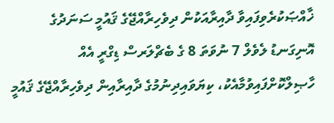ޚާއްޞަކުރެވިފައިވާ ދާއިރާއަކުން ދިވެހިރާއްޖޭގެ ޤައުމީ ސަނަދުގެ އޮނިގަނޑު ލެވެލް 7 ނުވަތަ 8 ގެ ބެޗްލަރސް ޑިގްރީ އެއް ހާޞިލްކޮށްފައިވުމާއެކު، ކިޔަވައިދިނުމުގެ ދާއިރާއިން ދިވެހިރާއްޖޭގެ ޤައުމީ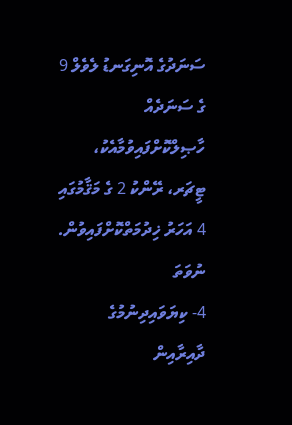ސަނަދުގެ އޮނިގަނޑު ލެވެލް 9 ގެ ސަނަދެއް ހާޞިލްކޮށްފައިވުމާއެކު، ޓީޗަރ، ރޭންކު 2 ގެ މަޤާމުގައި 4 އަހަރު ޚިދުމަތްކޮށްފައިވުން.
ނުވަތަ
4- ކިޔަވައިދިނުމުގެ ދާއިރާއިން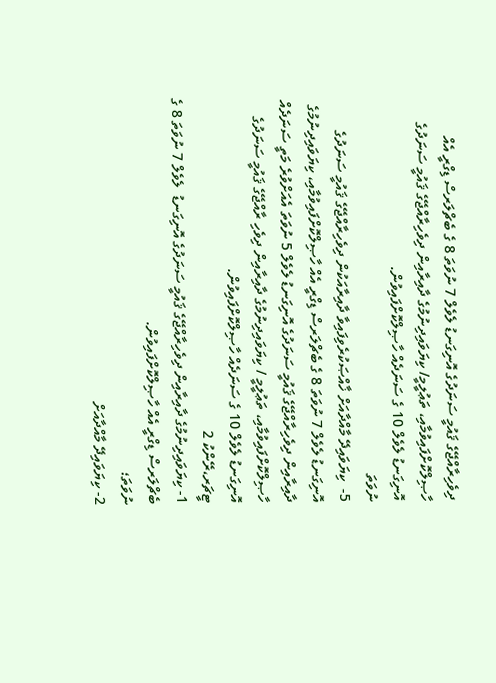ދިވެހިރާއްޖޭގެ ޤައުމީ ސަނަދުގެ އޮނިގަނޑު ލެވެލް 7 ނުވަތަ 8 ގެ ބެޗްލަރސް ޑިގްރީ އެއް ހާޞިލްކޮށްފައިވުމާއި، ތަޢުލީމީ/ ކިޔަވައިދިނުމުގެ ދާއިރާއިން ދިވެހިރާއްޖޭގެ ޤައުމީ ސަނަދުގެ އޮނިގަނޑު ލެވެލް 10 ގެ ސަނަދެއް ހާޞިލްކޮށްފައިވުން.
ނުވަތަ
5-  ކިޔަވައިދޭ މާއްދާއަށް ޚާއްޞަކުރެވިފައިވާ ދާއިރާއަކުން ދިވެހިރާއްޖޭގެ ޤައުމީ ސަނަދުގެ އޮނިގަނޑު ލެވެލް 7 ނުވަތަ 8 ގެ ބެޗްލަރސް ޑިގްރީ އެއް ހާޞިލްކޮށްފައިވުމާއި، ކިޔަވައިދިނުމުގެ ދާއިރާއިން ދިވެހިރާއްޖޭގެ ޤައުމީ ސަނަދުގެ އޮނިގަނޑު ލެވެލް 5 ނުވަތަ އެއަށްވުރެ މަތީ ސަނަދެއް ހާޞިލްކޮށްފައިވުމާއި، ތަޢުލީމީ / ކިޔަވައިދިނުމުގެ ދާއިރާއިން ދިވެހި ރާއްޖޭގެ ޤައުމީ ސަނަދުގެ އޮނިގަނޑު ލެވެލް 10 ގެ ސަނަދެއް ހާޞިލްކޮށްފައިވުން.
ޓީޗަރ،ރޭންކު 2
1- ކިޔަވައިދިނުމުގެ ދާއިރާއިން ދިވެހިރާއްޖޭގެ ޤައުމީ ސަނަދުގެ އޮނިގަނޑު  ލެވެލް 7 ނުވަތަ 8 ގެ ބެޗްލަރސް ޑިގްރީ އެއް ހާޞިލްކޮށްފައިވުން.
ނުވަތަ؛
2- ކިޔަވައިދޭ މާއްދާއަށް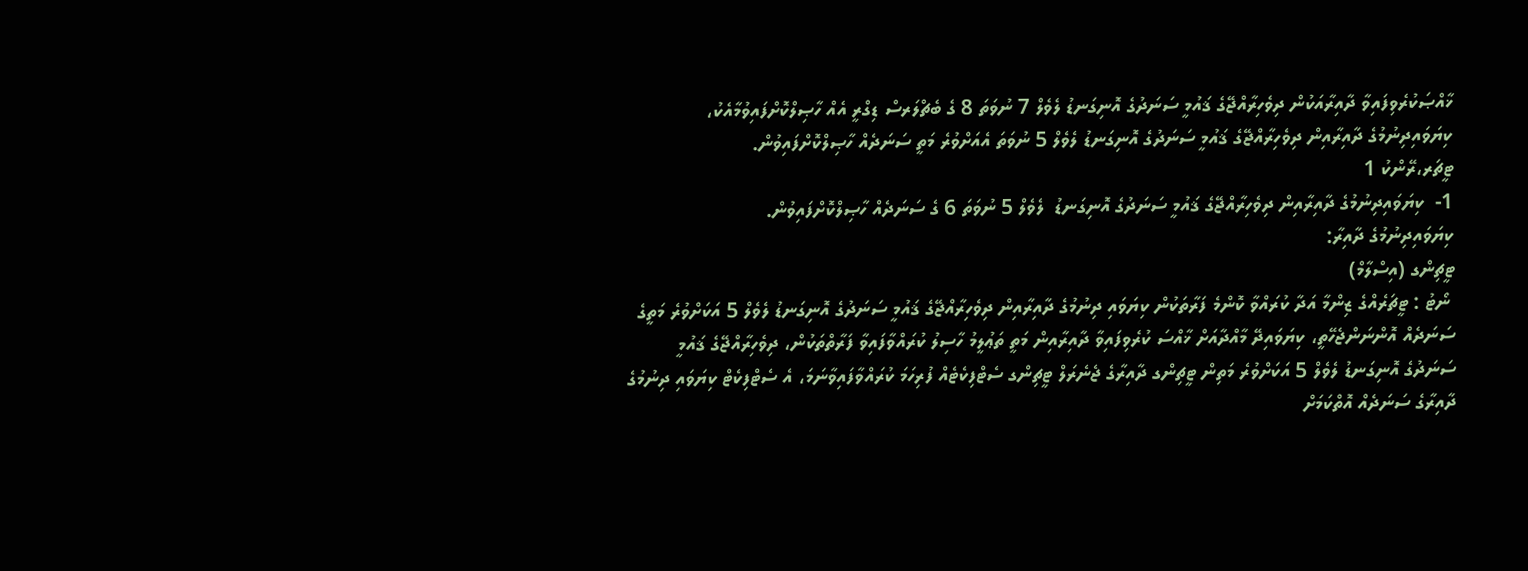ޚާއްޞަކުރެވިފައިވާ ދާއިރާއަކުން ދިވެހިރާއްޖޭގެ ޤައުމީ ސަނަދުގެ އޮނިގަނޑު ލެވެލް 7 ނުވަތަ 8 ގެ ބެޗްލަރސް ޑިގްރީ އެއް ހާޞިލްކޮށްފައިވުމާއެކު، ކިޔަވައިދިނުމުގެ ދާއިރާއިން ދިވެހިރާއްޖޭގެ ޤައުމީ ސަނަދުގެ އޮނިގަނޑު ލެވެލް 5 ނުވަތަ އެއަށްވުރެ މަތީ ސަނަދެއް ހާޞިލްކޮށްފައިވުން.
ޓީޗަރ،ރޭންކު 1
1-  ކިޔަވައިދިނުމުގެ ދާއިރާއިން ދިވެހިރާއްޖޭގެ ޤައުމީ ސަނަދުގެ އޮނިގަނޑު  ލެވެލް 5 ނުވަތަ 6 ގެ ސަނަދެއް ހާޞިލްކޮށްފައިވުން.
ކިޔަވައިދިނުމުގެ ދާއިރާ:
ޓީޗިންގ (އިސްލާމް)
 ނޯޓު : ޓީޗަރެއްގެ ޒިންމާ އަދާ ކުރައްވާ ކޮންމެ ފަރާތަކުން ކިޔަވައި ދިނުމުގެ ދާއިރާއިން ދިވެހިރާއްޖޭގެ ޤައުމީ ސަނަދުގެ އޮނިގަނޑު ލެވެލް 5 އަކަށްވުރެ މަތީގެ ސަނަދެއް އޮންނަންޖެހޭތީ، ކިޔަވައިދޭ މާއްދާއަށް ޚާއްސަ ކުރެވިފައިވާ ދާއިރާއިން މަތީ ތަޢުލީމު ހާސިލު ކުރައްވާފައިވާ ފަރާތްތަކުން، ދިވެހިރާއްޖޭގެ ޤައުމީ ސަނަދުގެ އޮނިގަނޑު ލެވެލް 5 އަކަށްވުރެ މަތިން ޓީޗިންގ ދާއިރާގެ ޖެނެރަލް ޓީޗިންގ ސެޓްފިކެޓެއް ފުރިހަމަ ކުރައްވާފައިވާނަމަ، އެ ސެޓްފިކެޓް ކިޔަވައި ދިނުމުގެ ދާއިރާގެ ސަނަދެއް އޮތްކަމަށް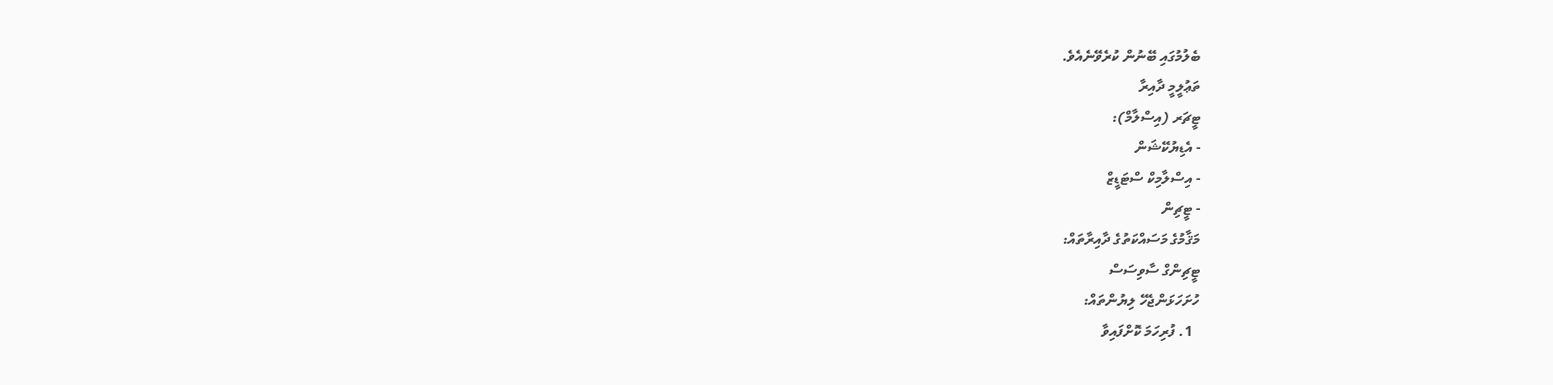ބެލުމުގައި ބޭނުން ކުރެވޭނެއެވެ.
ތަޢުލީމީ ދާއިރާ
ޓީޗަރ (އިސްލާމް):
- އެޑިޔުކޭޝަން
- އިސްލާމިކް ސްޓަޑީޒް
- ޓީޗިން
މަޤާމުގެ މަސައްކަތުގެ ދާއިރާތައް:
ޓީޗިންގް ސާވިސަސް
ހުށަހަޅަންޖެހޭ ލިޔުންތައް:
  1. ފުރިހަމަ ކޮށްފައިވާ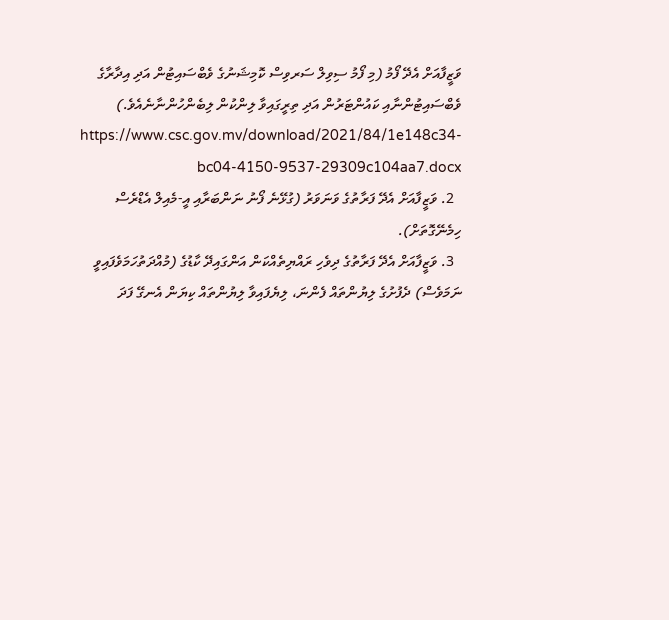ވަޒީފާއަށް އެދޭ ފޯމު (މި ފޯމު ސިވިލް ސަރވިސް ކޮމިޝަނުގެ ވެބްސައިޓުން އަދި އިދާރާގެ ވެބްސައިޓުންނާއި ކައުންޓަރުން އަދި ތިރީގައިވާ ލިންކުން ލިބެންހުންނާނެއެވެ.)  https://www.csc.gov.mv/download/2021/84/1e148c34-bc04-4150-9537-29309c104aa7.docx
  2. ވަޒީފާއަށް އެދޭ ފަރާތުގެ ވަނަވަރު (ގުޅޭނެ ފޯނު ނަންބަރާއި އީ-މެއިލް އެޑްރެސް ހިމެނޭގޮތަށް).
  3. ވަޒީފާއަށް އެދޭ ފަރާތުގެ ދިވެހި ރައްޔިތެއްކަން އަންގައިދޭ ކާޑުގެ (މުއްދަތުހަމަވެފައިވީ ނަމަވެސް) ދެފުށުގެ ލިޔުންތައް ފެންނަ، ލިޔެފައިވާ ލިޔުންތައް ކިޔަން އެނގޭ ފަދަ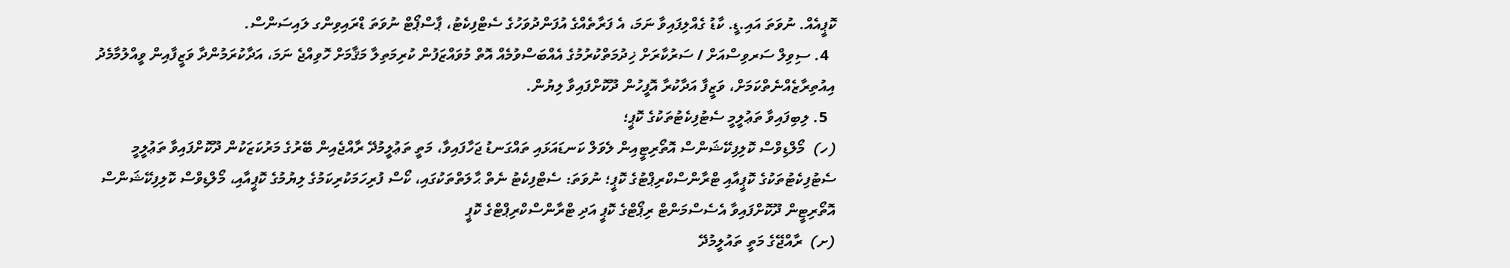ކޮޕީއެއް. ނުވަތަ އައި.ޑީ. ކާޑު ގެއްލިފައިވާ ނަމަ، އެ ފަރާތެއްގެ އުފަންދުވަހުގެ ސެޓްފިކެޓު، ޕާސްޕޯޓް ނުވަތަ ޑްރައިވިންގ ލައިސަންސް.
  4. ސިވިލް ސަރވިސްއަށް / ސަރުކާރަށް ޚިދުމަތްކުރުމުގެ އެއްބަސްވުމެއް އޮތް މުވައްޒަފުން ކުރިމަތިލާ މަޤާމަށް ހޮވިއްޖެ ނަމަ، އަދާކުރަމުންދާ ވަޒީފާއިން ވީއްލުމާމެދު އިއުތިރާޒެއްނެތްކަމަށް، ވަޒީފާ އަދާކުރާ އޮފީހުން ދޫކޮށްފައިވާ ލިޔުން.
  5. ލިބިފައިވާ ތަޢުލީމީ ސެޓުފިކެޓުތަކުގެ ކޮޕީ؛
(ހ)  މޯލްޑިވްސް ކޮލިފިކޭޝަންސް އޮތޯރިޓީއިން ލެވަލް ކަނޑައަޅައި ތައްގަނޑު ޖަހާފައިވާ، މަތީ ތަޢުލީމުދޭ ރާއްޖެއިން ބޭރުގެ މަރުކަޒަކުން ދޫކޮށްފައިވާ ތަޢުލީމީ ސެޓުފިކެޓުތަކުގެ ކޮޕީއާއި ޓްރާންސްކްރިޕްޓުގެ ކޮޕީ؛ ނުވަތަ: ސެޓްފިކެޓު ނެތް ޙާލަތްތަކުގައި، ކޯސް ފުރިހަމަކުރިކަމުގެ ލިޔުމުގެ ކޮޕީއާއި، މޯލްޑިވްސް ކޮލިފިކޭޝަންސް އޮތޯރިޓީން ދޫކޮށްފައިވާ އެސެސްމަންޓް ރިޕޯޓްގެ ކޮޕީ އަދި ޓްރާންސްކްރިޕްޓްގެ ކޮޕީ
(ށ)  ރާއްޖޭގެ މަތީ ތައުލީމުދޭ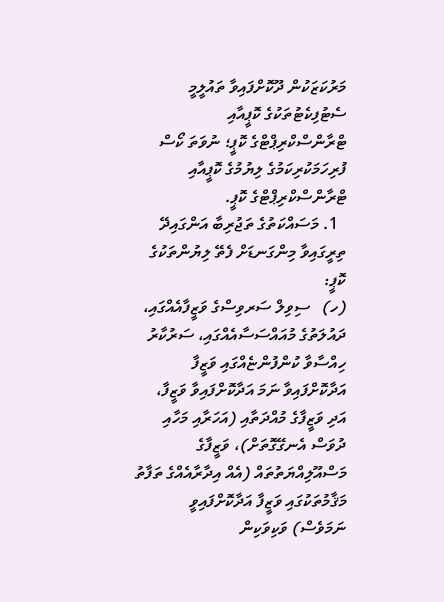މަރުކަޒަކުން ދޫކޮށްފައިވާ ތައުލީމީ ސެޓުފިކެޓުތަކުގެ ކޮޕީއާއި ޓްރާންސްކްރިޕްޓްގެ ކޮޕީ؛ ނުވަތަ ކޯސް ފުރިހަމަކުރިކަމުގެ ލިޔުމުގެ ކޮޕީއާއި ޓްރާންސްކްރިޕްޓްގެ ކޮޕީ.
  1. މަސައްކަތުގެ ތަޖުރިބާ އަންގައިދޭ ތިރީގައިވާ މިންގަނޑަށް ފެތޭ ލިޔުންތަކުގެ ކޮޕީ:
(ހ)   ސިވިލް ސަރވިސްގެ ވަޒީފާއެއްގައި، ދައުލަތުގެ މުއައްސަސާއެއްގައި، ސަރުކާރު ހިއްސާވާ ކުންފުންޏެއްގައި ވަޒީފާ އަދާކޮށްފައިވާ ނަމަ އަދާކޮށްފައިވާ ވަޒީފާ، އަދި ވަޒީފާގެ މުއްދަތާއި (އަހަރާއި މަހާއި ދުވަސް އެނގޭގޮތަށް)، ވަޒީފާގެ މަސްއޫލިއްޔަތުތައް (އެއް އިދާރާއެއްގެ ތަފާތު މަޤާމުތަކުގައި ވަޒީފާ އަދާކޮށްފައިވީ ނަމަވެސް) ވަކިވަކިން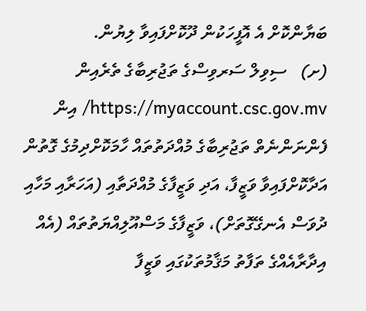ބަޔާންކޮށް އެ އޮފީހަކުން ދޫކޮށްފައިވާ ލިޔުން.
(ށ)   ސިވިލް ސަރވިސްގެ ތަޖުރިބާގެ ތެރެއިން https://myaccount.csc.gov.mv/ އިން ފެންނަންނެތް ތަޖުރިބާގެ މުއްދަތުތައް ހާމަކޮށްދިމުގެ ގޮތުން އަދާކޮށްފައިވާ ވަޒީފާ، އަދި ވަޒީފާގެ މުއްދަތާއި (އަހަރާއި މަހާއި ދުވަސް އެނގޭގޮތަށް)، ވަޒީފާގެ މަސްއޫލިއްޔަތުތައް (އެއް އިދާރާއެއްގެ ތަފާތު މަޤާމުތަކުގައި ވަޒީފާ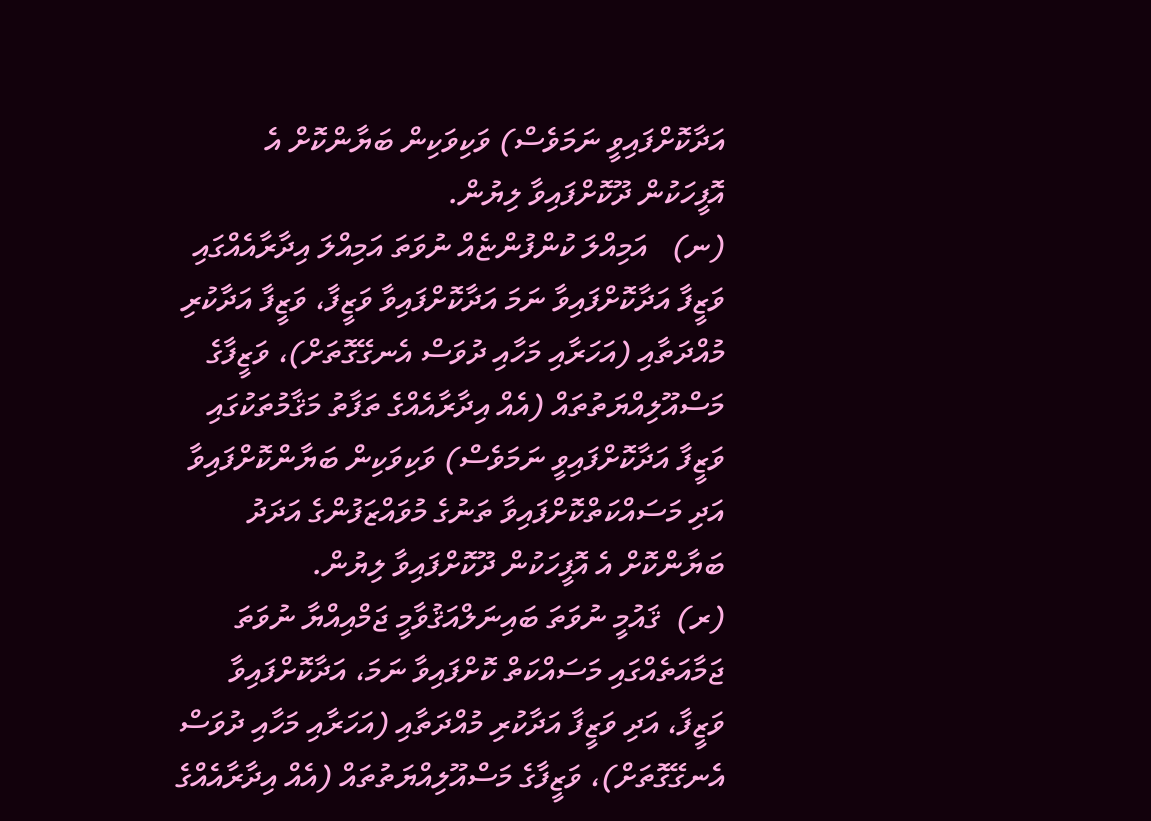އަދާކޮށްފައިވީ ނަމަވެސް) ވަކިވަކިން ބަޔާންކޮށް އެ އޮފީހަކުން ދޫކޮށްފައިވާ ލިޔުން.
(ނ)   އަމިއްލަ ކުންފުންޏެއް ނުވަތަ އަމިއްލަ އިދާރާއެއްގައި ވަޒީފާ އަދާކޮށްފައިވާ ނަމަ އަދާކޮށްފައިވާ ވަޒީފާ، ވަޒީފާ އަދާކުރި މުއްދަތާއި (އަހަރާއި މަހާއި ދުވަސް އެނގޭގޮތަށް)، ވަޒީފާގެ މަސްއޫލިއްޔަތުތައް (އެއް އިދާރާއެއްގެ ތަފާތު މަޤާމުތަކުގައި ވަޒީފާ އަދާކޮށްފައިވީ ނަމަވެސް) ވަކިވަކިން ބަޔާންކޮށްފައިވާ އަދި މަސައްކަތްކޮށްފައިވާ ތަނުގެ މުވައްޒަފުންގެ އަދަދު ބަޔާންކޮށް އެ އޮފީހަކުން ދޫކޮށްފައިވާ ލިޔުން.
(ރ)  ޤައުމީ ނުވަތަ ބައިނަލްއަޤުވާމީ ޖަމްއިއްޔާ ނުވަތަ ޖަމާއަތެއްގައި މަސައްކަތް ކޮށްފައިވާ ނަމަ، އަދާކޮށްފައިވާ ވަޒީފާ، އަދި ވަޒީފާ އަދާކުރި މުއްދަތާއި (އަހަރާއި މަހާއި ދުވަސް އެނގޭގޮތަށް)، ވަޒީފާގެ މަސްއޫލިއްޔަތުތައް (އެއް އިދާރާއެއްގެ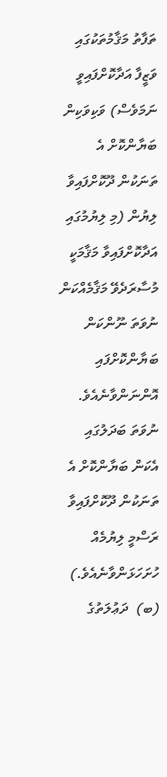ތަފާތު މަޤާމުތަކުގައި ވަޒީފާ އަދާކޮށްފައިވީ ނަމަވެސް) ވަކިވަކިން ބަޔާންކޮށް އެ ތަނަކުން ދޫކޮށްފައިވާ ލިޔުން (މި ލިޔުމުގައި އަދާކޮށްފައިވާ މަޤާމަކީ މުސާރަދެވޭ މަޤާމެއްކަން ނުވަތަ ނޫންކަން ބަޔާންކޮށްފައި އޮންނަންވާނެއެވެ. ނުވަތަ ބަދަލުގައި އެކަން ބަޔާންކޮށް އެ ތަނަކުން ދޫކޮށްފައިވާ ރަސްމީ ލިޔުމެއް ހުށަހަޅަންވާނެއެވެ.)
(ބ)  ދަޢުލަތުގެ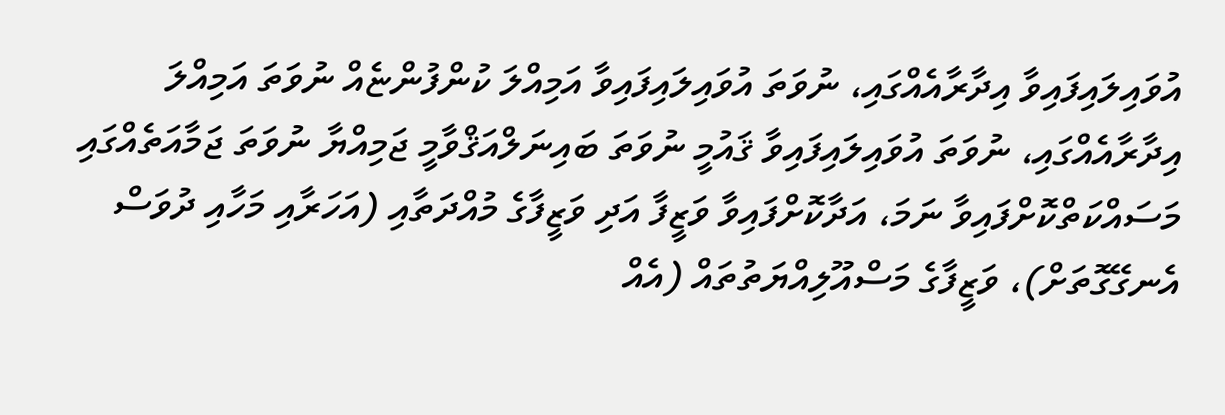އުވައިލައިފައިވާ އިދާރާއެއްގައި، ނުވަތަ އުވައިލައިފައިވާ އަމިއްލަ ކުންފުންޏެއް ނުވަތަ އަމިއްލަ އިދާރާއެއްގައި، ނުވަތަ އުވައިލައިފައިވާ ޤައުމީ ނުވަތަ ބައިނަލްއަޤްވާމީ ޖަމިއްޔާ ނުވަތަ ޖަމާއަތެއްގައި މަސައްކަތްކޮށްފައިވާ ނަމަ، އަދާކޮށްފައިވާ ވަޒީފާ އަދި ވަޒީފާގެ މުއްދަތާއި (އަހަރާއި މަހާއި ދުވަސް އެނގޭގޮތަށް)، ވަޒީފާގެ މަސްއޫލިއްޔަތުތައް (އެއް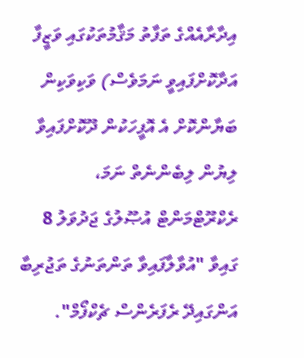އިދާރާއެއްގެ ތަފާތު މަޤާމުތަކުގައި ވަޒީފާ އަދާކޮށްފައިވީ ނަމަވެސް) ވަކިވަކިން ބަޔާންކޮށް އެ އޮފީހަކުން ދޫކޮށްފައިވާ ލިޔުން ލިބެންނެތް ނަމަ، ރެކްރޫޓްމަންޓް އުޞޫލުގެ ޖަދުވަލު 8 ގައިވާ "އުވާލާފައިވާ ތަންތަނުގެ ތަޖުރިބާ އަންގައިދޭ ރެފަރެންސް ޗެކްފޯމް".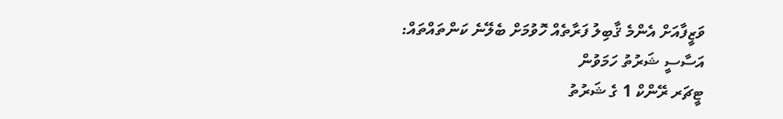ވަޒީފާއަށް އެންމެ ޤާބިލު ފަރާތެއް ހޮވުމަށް ބެލޭނެ ކަންތައްތައް:
އަސާސީ ޝަރުތު ހަމަވުން
ޓީޗަރ ރޭންކް 1 ގެ ޝަރުތު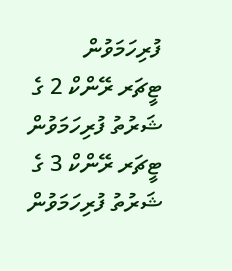ފުރިހަމަވުން
ޓީޗަރ ރޭންކް 2 ގެ ޝަރުތު ފުރިހަމަވުން
ޓީޗަރ ރޭންކް 3 ގެ ޝަރުތު ފުރިހަމަވުން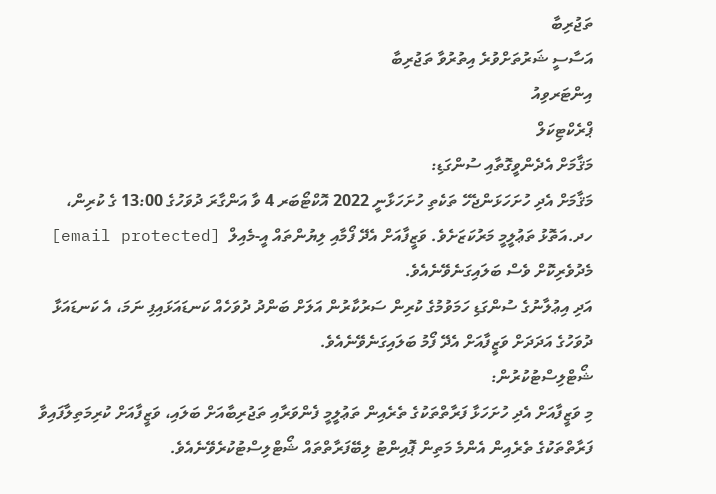ތަޖުރިބާ
އަސާސީ ޝަރުތަށްވުރެ އިތުރުވާ ތަޖުރިބާ
އިންޓަރވިއު
ޕްރެކްޓިކަލް
މަޤާމަށް އެދެންވީގޮތާއި ސުންގަޑި:
މަޤާމަށް އެދި ހުށަހަޅަންޖެހޭ ތަކެތި ހުށަހަޅާނީ 2022 އޮކްޓޯބަރ 4 ވާ އަންގާރަ ދުވަހުގެ 13:00 ގެ ކުރިން، ހދ.އަތޮޅު ތަޢުލީމީ މަރުކަޒަށެވެ. ވަޒީފާއަށް އެދޭ ފޯމާއި ލިޔުންތައް އީ-މެއިލް  [email protected] މެދުވެރިކޮށް ވެސް ބަލައިގަނެވޭނެއެވެ.
އަދި އިޢުލާނުގެ ސުންގަޑި ހަމަވުމުގެ ކުރިން ސަރުކާރުން އަލަށް ބަންދު ދުވަހެއް ކަނޑައަޅައިފި ނަމަ، އެ ކަނޑައަޅާ ދުވަހުގެ އަދަދަށް ވަޒީފާއަށް އެދޭ ފޯމު ބަލައިގަނެވޭނެއެވެ.
ޝޯޓްލިސްޓުކުރުން:
މި ވަޒީފާއަށް އެދި ހުށަހަޅާ ފަރާތްތަކުގެ ތެރެއިން ތަޢުލީމީ ފެންވަރާއި ތަޖުރިބާއަށް ބަލައި، ވަޒީފާއަށް ކުރިމަތިލާފައިވާ ފަރާތްތަކުގެ ތެރެއިން އެންމެ މަތިން ޕޮއިންޓު ލިބޭފަރާތްތައް ޝޯޓްލިސްޓުކުރެވޭނެއެވެ.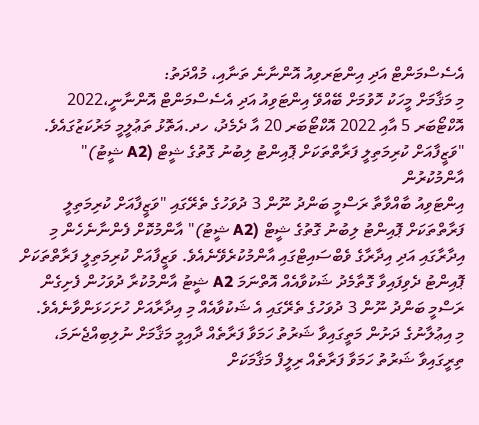އެސެސްމަންޓް އަދި އިންޓަރވިއު އޮންނާނެ ތަނާއި، މުއްދަތު:
މި މަޤާމަށް މީހަކު ހޮވުމަށް ބޭއްވޭ އިންޓަވިއު އަދި އެސެސްމަންޓް އޮންނާނީ،2022 އޮކްޓޯބަރ 5 އާއި 2022 އޮކްޓޯބަރ 20 އާ ދެމެދު، ހދ.އަތޮޅު ތަޢުލީމީ މަރުކަޒުގައެވެ.
"ވަޒީފާއަށް ކުރިމަތިލީ ފަރާތްތަކަށް ޕޮއިންޓު ލިބުނު ގޮތުގެ ޝީޓް (A2 ޝީޓު)" އާންމުކުރުން
އިންޓަވިއު ބާއްވާތާ ރަސްމީ ބަންދު ނޫން 3 ދުވަހުގެ ތެރޭގައި "ވަޒީފާއަށް ކުރިމަތިލީ ފަރާތްތަކަށް ޕޮއިންޓު ލިބުނު ގޮތުގެ ޝީޓް (A2 ޝީޓު)" އާންމުކޮށް ފެންނާނެހެން މި އިދާރާގައި އަދި އިދާރާގެ ވެބްސައިޓްގައި އާންމުކުރެވޭނެއެވެ. ވަޒީފާއަށް ކުރިމަތިލީ ފަރާތްތަކަށް ޕޮއިންޓު ދެވިފައިވާ ގޮތާމެދު ޝަކުވާއެއް އޮތްނަމަ A2 ޝީޓު އާންމުކުރާ ދުވަހުން ފެށިގެން ރަސްމީ ބަންދު ނޫން 3 ދުވަހުގެ ތެރޭގައި އެ ޝަކުވާއެއް މި އިދާރާއަށް ހުށަހަޅަންވާނެއެވެ.
މި އިޢުލާނުގެ ދަށުން މަތީގައިވާ ޝަރުތު ހަމަވާ ފަރާތެއް ދާއިމީ މަޤާމަށް ނުލިބިއްޖެނަމަ، ތިރީގައިވާ ޝަރުތު ހަމަވާ ފަރާތެއް ރިލީފް މަޤާމަކަށް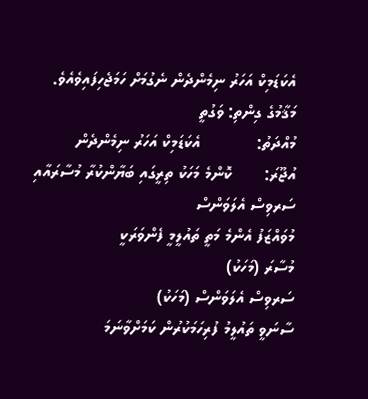އެކަޑަމިކް އަހަރު ނިމެންދެން ނެގުމަށް ހަމަޖެހިފައިވެއެވެ.
މަޤާމުގެ ގިންތި: ވަގުތީ
މުއްދަތު:            އެކަޑަމިކް އަހަރު ނިމެންދެން
އުޖޫރަ:       ކޮންމެ މަހަކު ތިރީގައި ބަޔާންކުރާ މުސާރައާއި ސަރވިސް އެލަވަންސް
މުވައްޒަފު އެންމެ މަތީ ތައުލީމީ ފެންވަރަކީ
މުސާރަ (މަހަކު)
ސަރވިސް އެލަވަންސް (މަހަކު)
ސާނަވީ ތައުލީމު ފުރިހަމަކުރުން ކަމަށްވާނަމަ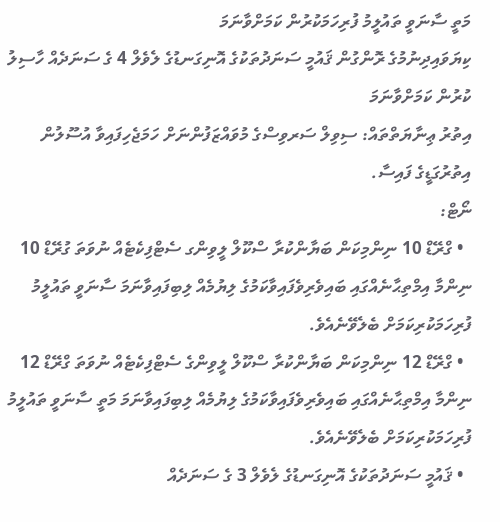މަތީ ސާނަވީ ތައުލީމު ފުރިހަމަކުރުން ކަމަށްވާނަމަ
ކިޔަވައިދިނުމުގެ ރޮންގުން ޤައުމީ ސަނަދުތަކުގެ އޮނިގަނޑުގެ ލެވެލް 4 ގެ ސަނަދެއް ހާސިލު ކުރުން ކަމަށްވާނަމަ
އިތުރު ޢިނާޔަތްތައް: ސިވިލް ސަރވިސްގެ މުވައްޒަފުންނަށް ހަމަޖެހިފައިވާ އުސޫލުން އިތުރުގަޑީގެ ފައިސާ.
ނޯޓް:
  • ގްރޭޑް 10 ނިންމިކަން ބަޔާންކުރާ ސްކޫލް ލީވިންގ ސެޓްފިކެޓެއް ނުވަތަ ގުރޭޑް 10 ނިންމާ އިމްތިޙާނެއްގައި ބައިވެރިވެފައިވާކަމުގެ ލިޔުމެއް ލިބިފައިވާނަމަ ސާނަވީ ތައުލީމު ފުރިހަމަކުރިކަމަށް ބެލެވޭނެއެވެ.
  • ގްރޭޑް 12 ނިންމިކަން ބަޔާންކުރާ ސްކޫލް ލީވިންގެ ސެޓްފިކެޓެއް ނުވަތަ ގްރޭޑް 12 ނިންމާ އިމްތިޙާނެއްގައި ބައިވެރިވެފައިވާކަމުގެ ލިޔުމެއް ލިބިފައިވާނަމަ މަތީ ސާނަވީ ތައުލީމު ފުރިހަމަކުރިކަމަށް ބެލެވޭނެއެވެ.
  • ޤައުމީ ސަނަދުތަކުގެ އޮނިގަނޑުގެ ލެވެލް 3 ގެ ސަނަދެއް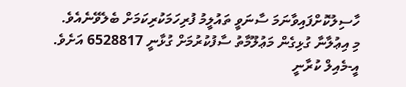ހާސިލުކޮށްފައިވާނަމަ ސާނަވީ ތައުލީމު ފުރިހަމަކުރިކަމަށް ބެލެވޭނެއެވެ.
މި އިޢުލާނާ ގުޅިގެން މަޢުލޫމާތު ސާފުކުރުމަށް ގުޅާނީ 6528817 އަށެވެ. އީ-މެއިލް ކުރާނީ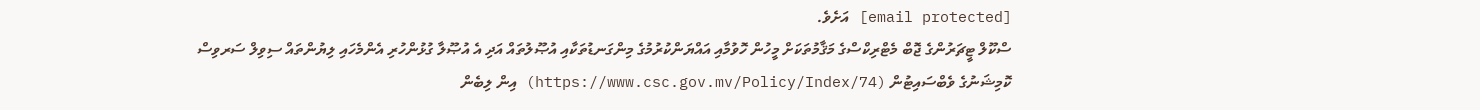[email protected] އަށެވެ.
ސްކޫލް ޓީޗަރުންގެ ޖޮބް މެޓްރިކްސްގެ މަޤާމުތަކަށް މީހުން ހޮވުމާއި އައްޔަންކުރުމުގެ މިންގަނޑުތަކާއި އުޞޫލުތައް އަދި އެ އުޞޫލާ ގުޅުންހުރި އެންމެހައި ލިޔުންތައް ސިވިލް ސަރވިސް ކޮމިޝަނުގެ ވެބްސައިޓުން (https://www.csc.gov.mv/Policy/Index/74) އިން ލިބެން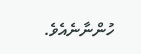ހުންނާނެއެވެ.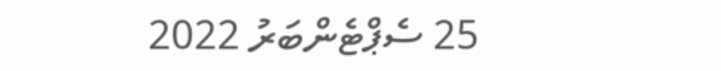25 ސެޕްޓެންބަރު 2022